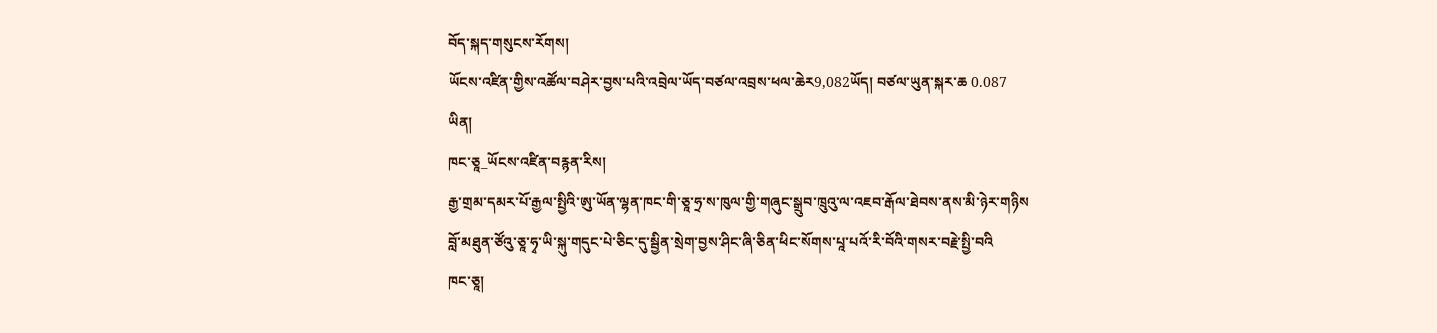བོད་སྐད་གསུངས་རོགས།
ཡོངས་འཛིན་གྱིས་འཚོལ་བཤེར་བྱས་པའི་འབྲེལ་ཡོད་བཙལ་འབྲས་ཕལ་ཆེར9,082ཡོད། བཙལ་ཡུན་སྐར་ཆ 0.087
ཡིན།
ཁང་ཅཱ_ཡོངས་འཛིན་བརྙན་རིས།
རྒྱ་གྲམ་དམར་པོ་རྒྱལ་སྤྱིའི་ཨུ་ཡོན་ལྷན་ཁང་གི་ཅཱ་ཧྲ་ས་ཁུལ་གྱི་གཞུང་སྒྲུབ་ཁྲུའུ་ལ་འཇབ་རྒོལ་ཐེབས་ནས་མི་ཉེར་གཉིས
བློ་མཐུན་ཙོའུ་ཅཱ་ཧྭ་ཡི་སྐུ་གདུང་པེ་ཅིང་དུ་སྦྱིན་སྲེག་བྱས་ཤིང་ཞི་ཅིན་ཕིང་སོགས་པཱ་པའོ་རི་བོའི་གསར་བརྗེ་སྤྱི་བའི
ཁང་ཅཱ།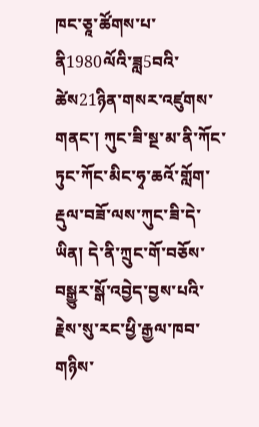ཁང་ཅཱ་ཚོགས་པ་ནི1980ལོའི་ཟླ5བའི་ཚེས21ཉིན་གསར་འཛུགས་གནང་། ཀུང་ཟི་སྔ་མ་ནི་ཀོང་ཏུང་ཀོང་མིང་ཧྭ་ཆའོ་གློག་རྡུལ་བཟོ་ལས་ཀུང་ཟི་དེ་ཡིན། དེ་ནི་ཀྲུང་གོ་བཅོས་བསྒྱུར་སྒོ་འབྱེད་བྱས་པའི་རྗེས་སུ་རང་ཕྱི་རྒྱལ་ཁབ་གཉིས་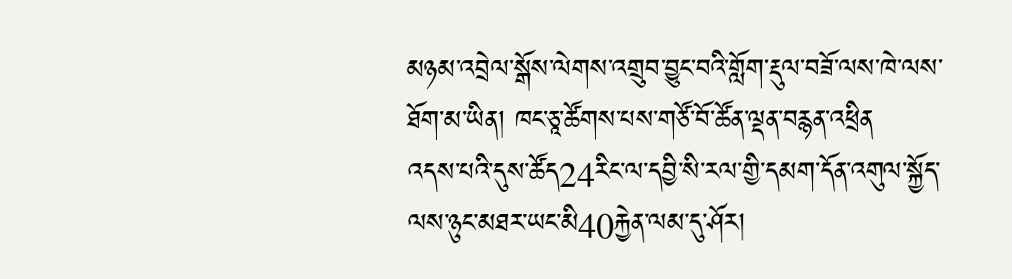མཉམ་འབྲེལ་སྒོས་ལེགས་འགྲུབ་བྱུང་བའི་གློག་རྡུལ་བཟོ་ལས་ཁེ་ལས་ཐོག་མ་ཡིན། ཁང་ཅཱ་ཚོགས་པས་གཙོ་བོ་ཚོན་ལྡན་བརྙན་འཕྲིན
འདས་པའི་དུས་ཚོད24རིང་ལ་དབྱི་སི་རལ་གྱི་དམག་དོན་འགུལ་སྐྱོད་ལས་ཉུང་མཐར་ཡང་མི40རྐྱེན་ལམ་དུ་ཤོར།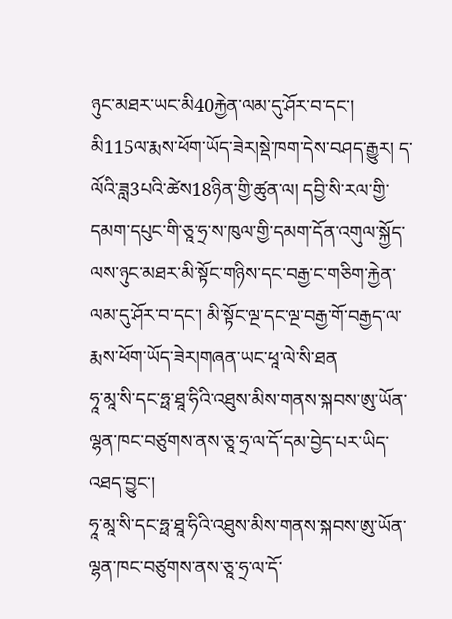ཉུང་མཐར་ཡང་མི40རྐྱེན་ལམ་དུ་ཤོར་བ་དང་། མི115ལ་རྨས་ཕོག་ཡོད་ཟེར།སྡེ་ཁག་དེས་བཤད་རྒྱུར། ད་ལོའི་ཟླ3པའི་ཚེས18ཉིན་གྱི་ཚུན་ལ། དབྱི་སི་རལ་གྱི་དམག་དཔུང་གི་ཅཱ་ཧྲ་ས་ཁུལ་གྱི་དམག་དོན་འགུལ་སྐྱོད་ལས་ཉུང་མཐར་མི་སྟོང་གཉིས་དང་བརྒྱ་ང་གཅིག་རྐྱེན་ལམ་དུ་ཤོར་བ་དང་། མི་སྟོང་ལྔ་དང་ལྔ་བརྒྱ་གོ་བརྒྱད་ལ་རྨས་ཕོག་ཡོད་ཟེར།གཞན་ཡང་ཕཱ་ལེ་སི་ཐན
ཧཱ་མཱ་སི་དང་ཧྥ་ཐཱ་ཧིའི་འཐུས་མིས་གནས་སྐབས་ཨུ་ཡོན་ལྷན་ཁང་བཙུགས་ནས་ཅཱ་ཧྲ་ལ་དོ་དམ་བྱེད་པར་ཡིད་འཐད་བྱུང་།
ཧཱ་མཱ་སི་དང་ཧྥ་ཐཱ་ཧིའི་འཐུས་མིས་གནས་སྐབས་ཨུ་ཡོན་ལྷན་ཁང་བཙུགས་ནས་ཅཱ་ཧྲ་ལ་དོ་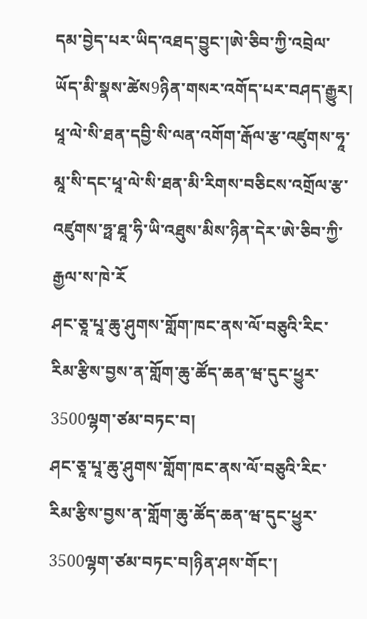དམ་བྱེད་པར་ཡིད་འཐད་བྱུང་།ཨེ་ཅིབ་ཀྱི་འབྲེལ་ཡོད་མི་སྣས་ཚེས9ཉིན་གསར་འགོད་པར་བཤད་རྒྱུར། ཕཱ་ལེ་སི་ཐན་དབྱི་སི་ལན་འགོག་རྒོལ་རྩ་འཛུགས་ཧཱ་མཱ་སི་དང་ཕཱ་ལེ་སི་ཐན་མི་རིགས་བཅིངས་འགྲོལ་རྩ་འཛུགས་ཧྥ་ཐཱ་ཧི་ཡི་འཐུས་མིས་ཉིན་དེར་ཨེ་ཅིབ་ཀྱི་རྒྱལ་ས་ཁེ་རོ
ཤང་ཅཱ་པཱ་ཆུ་ཤུགས་གློག་ཁང་ནས་ལོ་བཅུའི་རིང་རིམ་རྩིས་བྱས་ན་གློག་ཆུ་ཚོད་ཆན་ཝ་དུང་ཕྱུར་3500ལྷག་ཙམ་བཏང་བ།
ཤང་ཅཱ་པཱ་ཆུ་ཤུགས་གློག་ཁང་ནས་ལོ་བཅུའི་རིང་རིམ་རྩིས་བྱས་ན་གློག་ཆུ་ཚོད་ཆན་ཝ་དུང་ཕྱུར་3500ལྷག་ཙམ་བཏང་བ།ཉིན་ཤས་གོང་།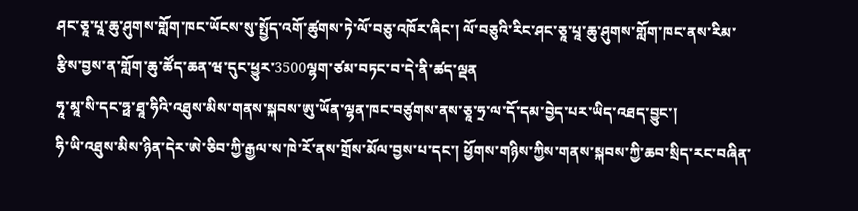ཤང་ཅཱ་པཱ་ཆུ་ཤུགས་གློག་ཁང་ཡོངས་སུ་སྤྱོད་འགོ་ཚུགས་ཏེ་ལོ་བཅུ་འཁོར་ཞིང་། ལོ་བཅུའི་རིང་ཤང་ཅཱ་པཱ་ཆུ་ཤུགས་གློག་ཁང་ནས་རིམ་རྩིས་བྱས་ན་གློག་ཆུ་ཚོད་ཆན་ཝ་དུང་ཕྱུར་3500ལྷག་ཙམ་བཏང་བ་དེ་ནི་ཚད་ལྡན
ཧཱ་མཱ་སི་དང་ཧྥ་ཐཱ་ཧིའི་འཐུས་མིས་གནས་སྐབས་ཨུ་ཡོན་ལྷན་ཁང་བཙུགས་ནས་ཅཱ་ཧྲ་ལ་དོ་དམ་བྱེད་པར་ཡིད་འཐད་བྱུང་།
ཧི་ཡི་འཐུས་མིས་ཉིན་དེར་ཨེ་ཅིབ་ཀྱི་རྒྱལ་ས་ཁེ་རོ་ནས་གྲོས་མོལ་བྱས་པ་དང་། ཕྱོགས་གཉིས་ཀྱིས་གནས་སྐབས་ཀྱི་ཆབ་སྲིད་རང་བཞིན་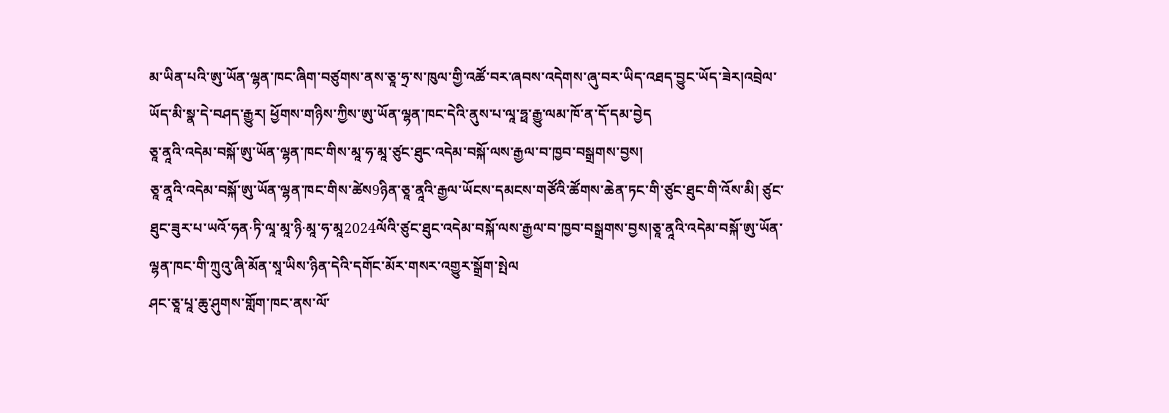མ་ཡིན་པའི་ཨུ་ཡོན་ལྷན་ཁང་ཞིག་བཙུགས་ནས་ཅཱ་ཧྲ་ས་ཁུལ་གྱི་འཚོ་བར་ཞབས་འདེགས་ཞུ་བར་ཡིད་འཐད་བྱུང་ཡོད་ཟེར།འབྲེལ་ཡོད་མི་སྣ་དེ་བཤད་རྒྱུར། ཕྱོགས་གཉིས་ཀྱིས་ཨུ་ཡོན་ལྷན་ཁང་དེའི་ནུས་པ་ལཱ་ཧྥ་རྒྱུ་ལམ་ཁོ་ན་དོ་དམ་བྱེད
ཅཱ་ནཱའི་འདེམ་བསྐོ་ཨུ་ཡོན་ལྷན་ཁང་གིས་མཱ་ཧ་མཱ་ཙུང་ཐུང་འདེམ་བསྐོ་ལས་རྒྱལ་བ་ཁྱབ་བསྒྲགས་བྱས།
ཅཱ་ནཱའི་འདེམ་བསྐོ་ཨུ་ཡོན་ལྷན་ཁང་གིས་ཚེས9ཉིན་ཅཱ་ནཱའི་རྒྱལ་ཡོངས་དམངས་གཙོའི་ཚོགས་ཆེན་ཏང་གི་ཙུང་ཐུང་གི་འོས་མི། ཙུང་ཐུང་ཟུར་པ་ཡའོ་ཧན·ཏི་ལཱ་མཱ་ཉི·མཱ་ཧ་མཱ2024ལོའི་ཙུང་ཐུང་འདེམ་བསྐོ་ལས་རྒྱལ་བ་ཁྱབ་བསྒྲགས་བྱས།ཅཱ་ནཱའི་འདེམ་བསྐོ་ཨུ་ཡོན་ལྷན་ཁང་གི་ཀྲུའུ་ཞི་མོན་སཱ་ཡིས་ཉིན་དེའི་དགོང་མོར་གསར་འགྱུར་སྒྲོག་སྤེལ
ཤང་ཅཱ་པཱ་ཆུ་ཤུགས་གློག་ཁང་ནས་ལོ་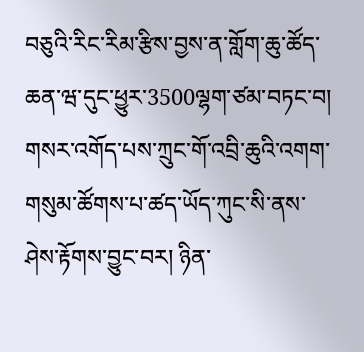བཅུའི་རིང་རིམ་རྩིས་བྱས་ན་གློག་ཆུ་ཚོད་ཆན་ཝ་དུང་ཕྱུར་3500ལྷག་ཙམ་བཏང་བ།
གསར་འགོད་པས་ཀྲུང་གོ་འབྲི་ཆུའི་འགག་གསུམ་ཚོགས་པ་ཚད་ཡོད་ཀུང་སི་ནས་ཤེས་རྟོགས་བྱུང་བར། ཉིན་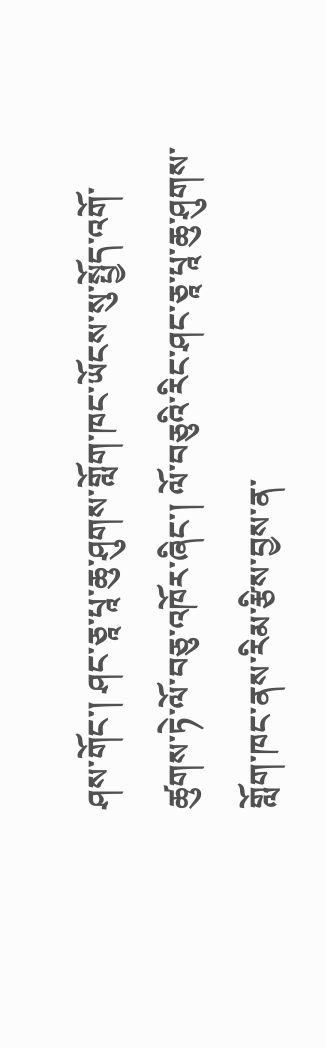ཤས་གོང་། ཤང་ཅཱ་པཱ་ཆུ་ཤུགས་གློག་ཁང་ཡོངས་སུ་སྤྱོད་འགོ་ཚུགས་ཏེ་ལོ་བཅུ་འཁོར་ཞིང་། ལོ་བཅུའི་རིང་ཤང་ཅཱ་པཱ་ཆུ་ཤུགས་གློག་ཁང་ནས་རིམ་རྩིས་བྱས་ན་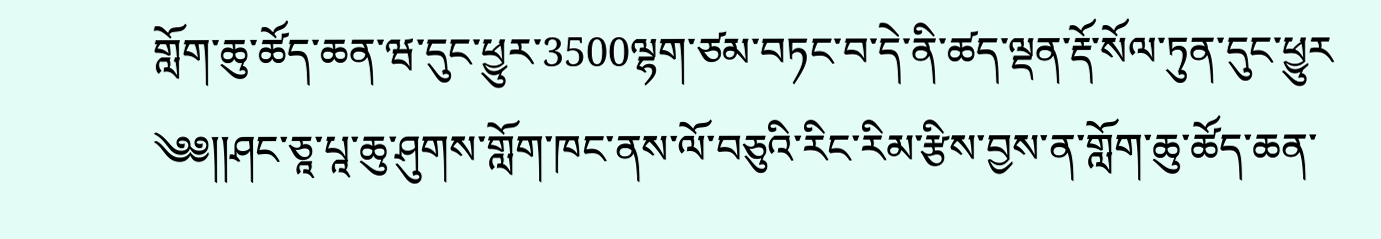གློག་ཆུ་ཚོད་ཆན་ཝ་དུང་ཕྱུར་3500ལྷག་ཙམ་བཏང་བ་དེ་ནི་ཚད་ལྡན་རྡོ་སོལ་ཏུན་དུང་ཕྱུར
༄༅།།ཤང་ཅཱ་པཱ་ཆུ་ཤུགས་གློག་ཁང་ནས་ལོ་བཅུའི་རིང་རིམ་རྩིས་བྱས་ན་གློག་ཆུ་ཚོད་ཆན་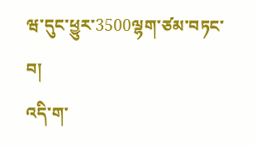ཝ་དུང་ཕྱུར་3500ལྷག་ཙམ་བཏང་བ།
འདི་ག་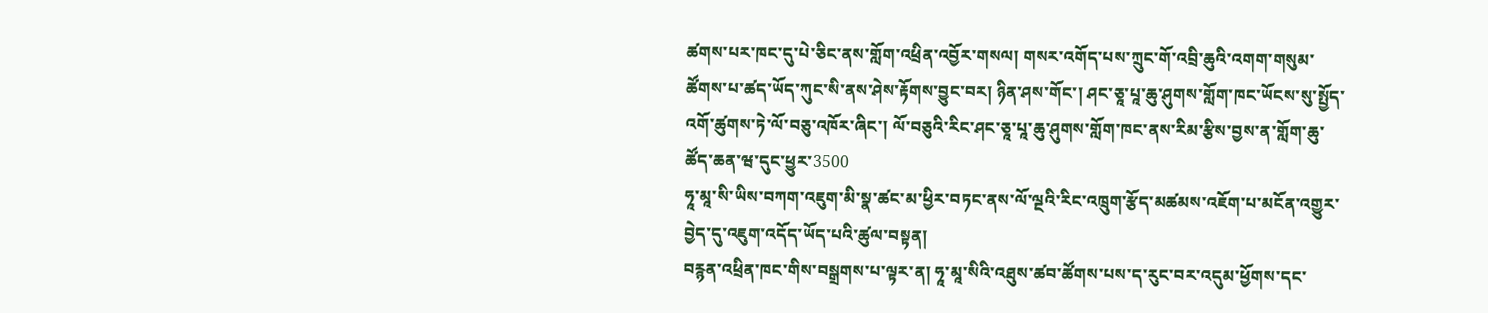ཚགས་པར་ཁང་དུ་པེ་ཅིང་ནས་གློག་འཕྲིན་འབྱོར་གསལ། གསར་འགོད་པས་ཀྲུང་གོ་འབྲི་ཆུའི་འགག་གསུམ་ཚོགས་པ་ཚད་ཡོད་ཀུང་སི་ནས་ཤེས་རྟོགས་བྱུང་བར། ཉིན་ཤས་གོང་། ཤང་ཅཱ་པཱ་ཆུ་ཤུགས་གློག་ཁང་ཡོངས་སུ་སྤྱོད་འགོ་ཚུགས་ཏེ་ལོ་བཅུ་འཁོར་ཞིང་། ལོ་བཅུའི་རིང་ཤང་ཅཱ་པཱ་ཆུ་ཤུགས་གློག་ཁང་ནས་རིམ་རྩིས་བྱས་ན་གློག་ཆུ་ཚོད་ཆན་ཝ་དུང་ཕྱུར་3500
ཧཱ་མཱ་སི་ཡིས་བཀག་འཇུག་མི་སྣ་ཚང་མ་ཕྱིར་བཏང་ནས་ལོ་ལྔའི་རིང་འཁྲུག་རྩོད་མཚམས་འཇོག་པ་མངོན་འགྱུར་བྱེད་དུ་འཇུག་འདོད་ཡོད་པའི་ཚུལ་བསྟན།
བརྙན་འཕྲིན་ཁང་གིས་བསྒྲགས་པ་ལྟར་ན། ཧཱ་མཱ་སིའི་འཐུས་ཚབ་ཚོགས་པས་ད་རུང་བར་འདུམ་ཕྱོགས་དང་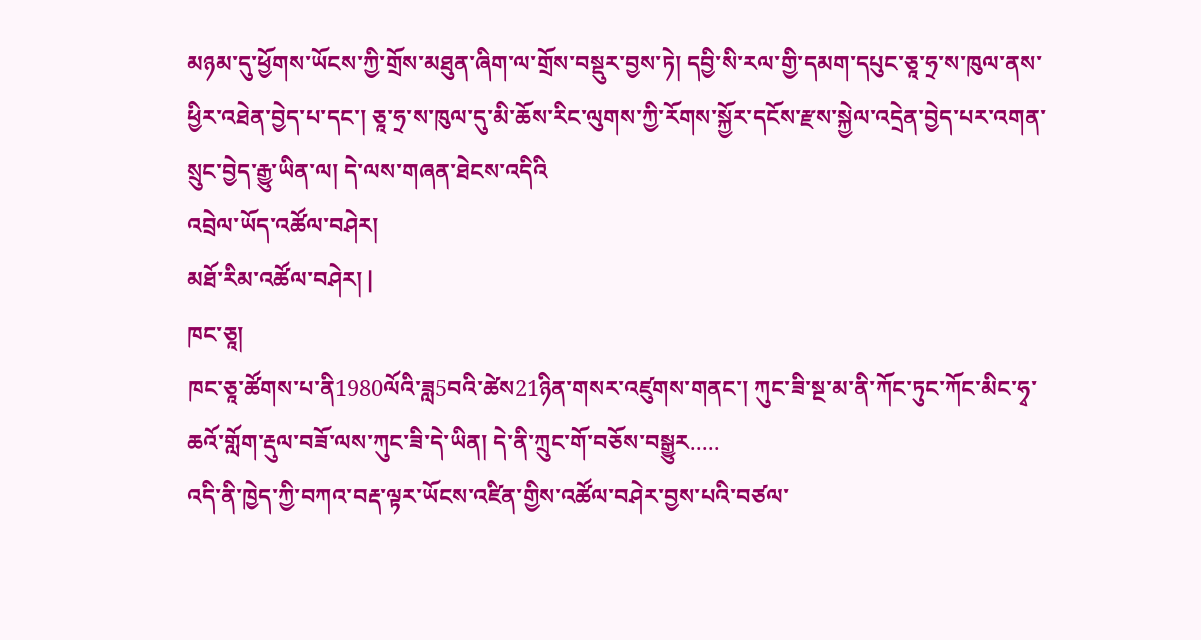མཉམ་དུ་ཕྱོགས་ཡོངས་ཀྱི་གྲོས་མཐུན་ཞིག་ལ་གྲོས་བསྡུར་བྱས་ཏེ། དབྱི་སི་རལ་གྱི་དམག་དཔུང་ཅཱ་ཧྲ་ས་ཁུལ་ནས་ཕྱིར་འཐེན་བྱེད་པ་དང་། ཅཱ་ཧྲ་ས་ཁུལ་དུ་མི་ཆོས་རིང་ལུགས་ཀྱི་རོགས་སྐྱོར་དངོས་རྫས་སྐྱེལ་འདྲེན་བྱེད་པར་འགན་སྲུང་བྱེད་རྒྱུ་ཡིན་ལ། དེ་ལས་གཞན་ཐེངས་འདིའི
འབྲེལ་ཡོད་འཚོལ་བཤེར།
མཐོ་རིམ་འཚོལ་བཤེར། |
ཁང་ཅཱ།
ཁང་ཅཱ་ཚོགས་པ་ནི1980ལོའི་ཟླ5བའི་ཚེས21ཉིན་གསར་འཛུགས་གནང་། ཀུང་ཟི་སྔ་མ་ནི་ཀོང་ཏུང་ཀོང་མིང་ཧྭ་ཆའོ་གློག་རྡུལ་བཟོ་ལས་ཀུང་ཟི་དེ་ཡིན། དེ་ནི་ཀྲུང་གོ་བཅོས་བསྒྱུར.....
འདི་ནི་ཁྱེད་ཀྱི་བཀའ་བརྡ་ལྟར་ཡོངས་འཛིན་གྱིས་འཚོལ་བཤེར་བྱས་པའི་བཙལ་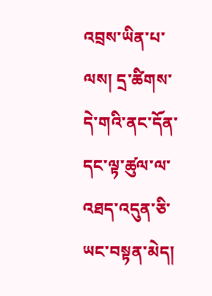འབྲས་ཡིན་པ་ལས། དྲ་ཚིགས་དེ་གའི་ནང་དོན་དང་ལྟ་ཚུལ་ལ་འཐད་འདུན་ཅི་ཡང་བསྟན་མེད།